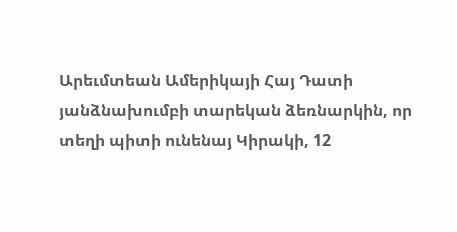Արեւմտեան Ամերիկայի Հայ Դատի յանձնախումբի տարեկան ձեռնարկին, որ տեղի պիտի ունենայ Կիրակի, 12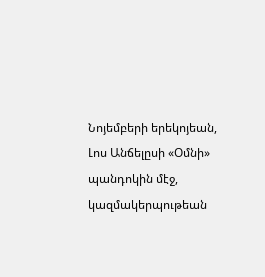Նոյեմբերի երեկոյեան, Լոս Անճելըսի «Օմնի» պանդոկին մէջ, կազմակերպութեան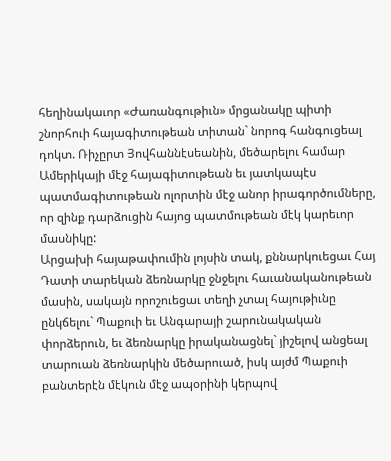հեղինակաւոր «Ժառանգութիւն» մրցանակը պիտի շնորհուի հայագիտութեան տիտան` նորոգ հանգուցեալ դոկտ. Ռիչըրտ Յովհաննէսեանին, մեծարելու համար Ամերիկայի մէջ հայագիտութեան եւ յատկապէս պատմագիտութեան ոլորտին մէջ անոր իրագործումները, որ զինք դարձուցին հայոց պատմութեան մէկ կարեւոր մասնիկը:
Արցախի հայաթափումին լոյսին տակ, քննարկուեցաւ Հայ Դատի տարեկան ձեռնարկը ջնջելու հաւանականութեան մասին, սակայն որոշուեցաւ տեղի չտալ հայութիւնը ընկճելու` Պաքուի եւ Անգարայի շարունակական փորձերուն, եւ ձեռնարկը իրականացնել` յիշելով անցեալ տարուան ձեռնարկին մեծարուած, իսկ այժմ Պաքուի բանտերէն մէկուն մէջ ապօրինի կերպով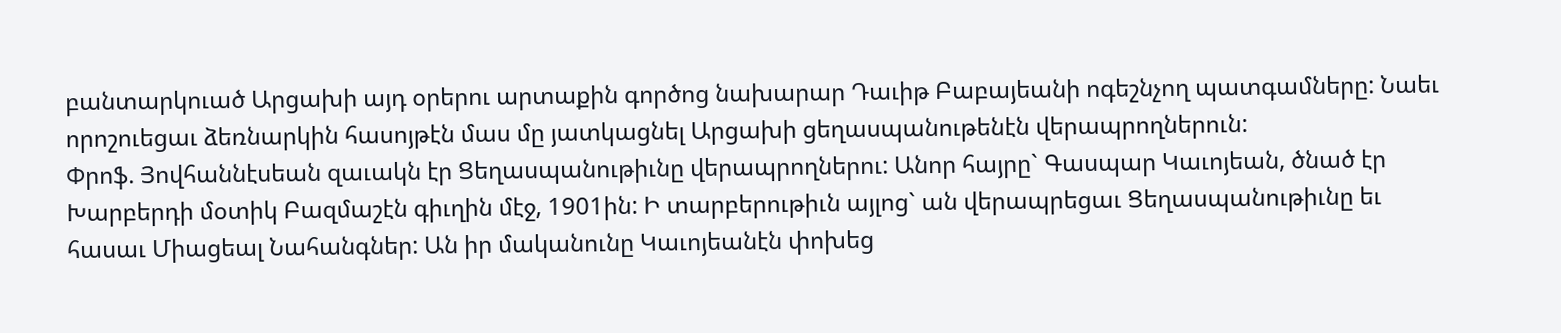բանտարկուած Արցախի այդ օրերու արտաքին գործոց նախարար Դաւիթ Բաբայեանի ոգեշնչող պատգամները: Նաեւ որոշուեցաւ ձեռնարկին հասոյթէն մաս մը յատկացնել Արցախի ցեղասպանութենէն վերապրողներուն:
Փրոֆ. Յովհաննէսեան զաւակն էր Ցեղասպանութիւնը վերապրողներու: Անոր հայրը` Գասպար Կաւոյեան, ծնած էր Խարբերդի մօտիկ Բազմաշէն գիւղին մէջ, 1901ին: Ի տարբերութիւն այլոց` ան վերապրեցաւ Ցեղասպանութիւնը եւ հասաւ Միացեալ Նահանգներ: Ան իր մականունը Կաւոյեանէն փոխեց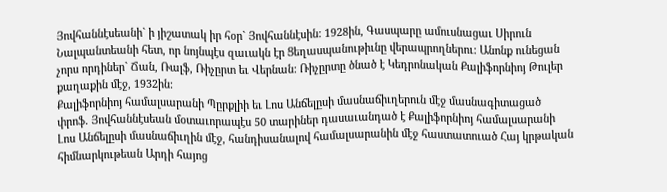Յովհաննէսեանի` ի յիշատակ իր հօր` Յովհաննէսին: 1928ին, Գասպարը ամուսնացաւ Սիրուն Նալպանտեանի հետ, որ նոյնպէս զաւակն էր Ցեղասպանութիւնը վերապրողներու: Անոնք ունեցան չորս որդիներ` Ճան, Ռալֆ, Ռիչըրտ եւ Վերնան: Ռիչըրտը ծնած է Կեդրոնական Քալիֆորնիոյ Թուլեր քաղաքին մէջ, 1932ին:
Քալիֆորնիոյ համալսարանի Պըրքլիի եւ Լոս Անճելըսի մասնաճիւղերուն մէջ մասնագիտացած փրոֆ. Յովհաննէսեան մօտաւորապէս 50 տարիներ դասաւանդած է Քալիֆորնիոյ համալսարանի Լոս Անճելըսի մասնաճիւղին մէջ, հանդիսանալով համալսարանին մէջ հաստատուած Հայ կրթական հիմնարկութեան Արդի հայոց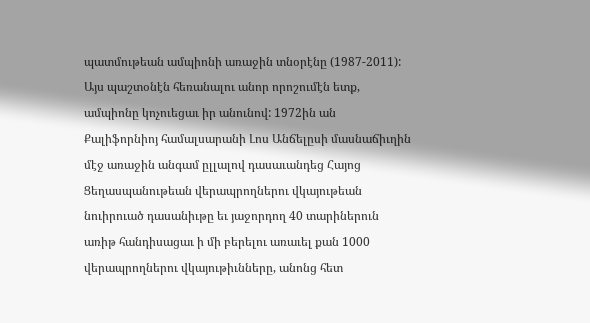պատմութեան ամպիոնի առաջին տնօրէնը (1987-2011): Այս պաշտօնէն հեռանալու անոր որոշումէն ետք, ամպիոնը կոչուեցաւ իր անունով: 1972ին ան Քալիֆորնիոյ համալսարանի Լոս Անճելըսի մասնաճիւղին մէջ առաջին անգամ ըլլալով դասաւանդեց Հայոց Ցեղասպանութեան վերապրողներու վկայութեան նուիրուած դասանիւթը եւ յաջորդող 40 տարիներուն առիթ հանդիսացաւ ի մի բերելու առաւել քան 1000 վերապրողներու վկայութիւնները, անոնց հետ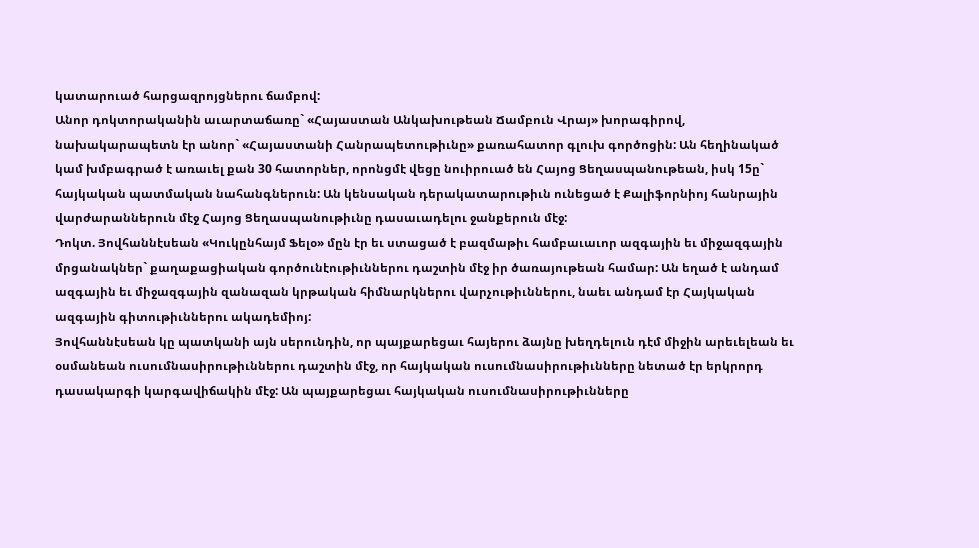կատարուած հարցազրոյցներու ճամբով:
Անոր դոկտորականին աւարտաճառը` «Հայաստան Անկախութեան Ճամբուն Վրայ» խորագիրով, նախակարապետն էր անոր` «Հայաստանի Հանրապետութիւնը» քառահատոր գլուխ գործոցին: Ան հեղինակած կամ խմբագրած է առաւել քան 30 հատորներ, որոնցմէ վեցը նուիրուած են Հայոց Ցեղասպանութեան, իսկ 15ը` հայկական պատմական նահանգներուն: Ան կենսական դերակատարութիւն ունեցած է Քալիֆորնիոյ հանրային վարժարաններուն մէջ Հայոց Ցեղասպանութիւնը դասաւադելու ջանքերուն մէջ:
Դոկտ. Յովհաննէսեան «Կուկընհայմ Ֆելօ» մըն էր եւ ստացած է բազմաթիւ համբաւաւոր ազգային եւ միջազգային մրցանակներ` քաղաքացիական գործունէութիւններու դաշտին մէջ իր ծառայութեան համար: Ան եղած է անդամ ազգային եւ միջազգային զանազան կրթական հիմնարկներու վարչութիւններու, նաեւ անդամ էր Հայկական ազգային գիտութիւններու ակադեմիոյ:
Յովհաննէսեան կը պատկանի այն սերունդին, որ պայքարեցաւ հայերու ձայնը խեղդելուն դէմ միջին արեւելեան եւ օսմանեան ուսումնասիրութիւններու դաշտին մէջ, որ հայկական ուսումնասիրութիւնները նետած էր երկրորդ դասակարգի կարգավիճակին մէջ: Ան պայքարեցաւ հայկական ուսումնասիրութիւնները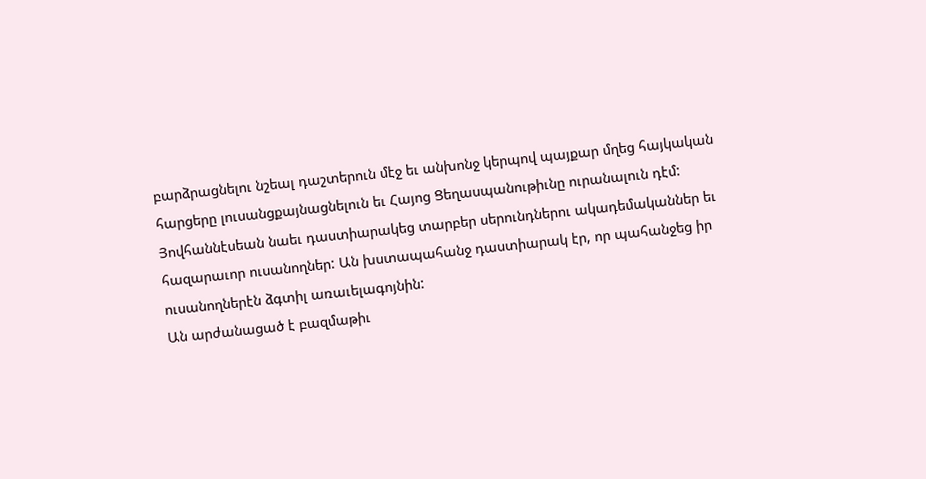բարձրացնելու նշեալ դաշտերուն մէջ եւ անխոնջ կերպով պայքար մղեց հայկական հարցերը լուսանցքայնացնելուն եւ Հայոց Ցեղասպանութիւնը ուրանալուն դէմ:
Յովհաննէսեան նաեւ դաստիարակեց տարբեր սերունդներու ակադեմականներ եւ հազարաւոր ուսանողներ: Ան խստապահանջ դաստիարակ էր, որ պահանջեց իր ուսանողներէն ձգտիլ առաւելագոյնին:
Ան արժանացած է բազմաթիւ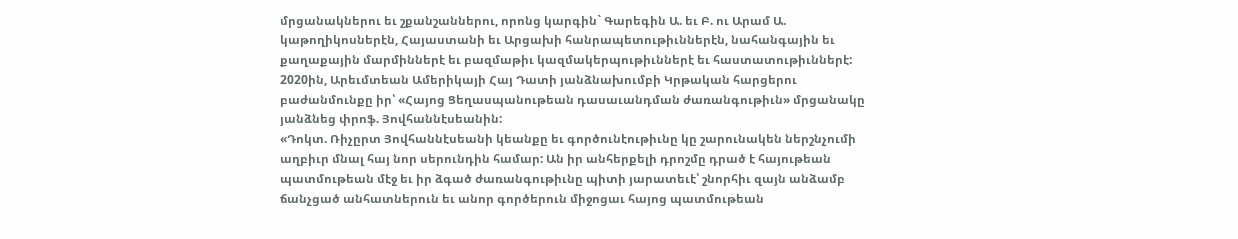մրցանակներու եւ շքանշաններու, որոնց կարգին` Գարեգին Ա. եւ Բ. ու Արամ Ա. կաթողիկոսներէն, Հայաստանի եւ Արցախի հանրապետութիւններէն, նահանգային եւ քաղաքային մարմիններէ եւ բազմաթիւ կազմակերպութիւններէ եւ հաստատութիւններէ:
2020ին, Արեւմտեան Ամերիկայի Հայ Դատի յանձնախումբի Կրթական հարցերու բաժանմունքը իր՝ «Հայոց Ցեղասպանութեան դասաւանդման ժառանգութիւն» մրցանակը յանձնեց փրոֆ. Յովհաննէսեանին:
«Դոկտ. Ռիչըրտ Յովհաննէսեանի կեանքը եւ գործունէութիւնը կը շարունակեն ներշնչումի աղբիւր մնալ հայ նոր սերունդին համար: Ան իր անհերքելի դրոշմը դրած է հայութեան պատմութեան մէջ եւ իր ձգած ժառանգութիւնը պիտի յարատեւէ՝ շնորհիւ զայն անձամբ ճանչցած անհատներուն եւ անոր գործերուն միջոցաւ հայոց պատմութեան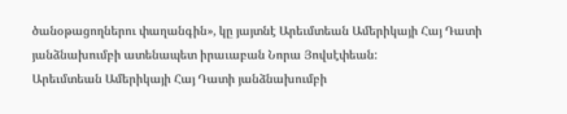ծանօթացողներու փաղանգին», կը յայտնէ Արեւմտեան Ամերիկայի Հայ Դատի յանձնախումբի ատենապետ իրաւաբան Նորա Յովսէփեան:
Արեւմտեան Ամերիկայի Հայ Դատի յանձնախումբի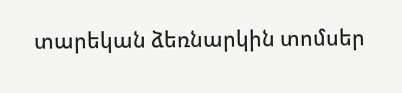տարեկան ձեռնարկին տոմսեր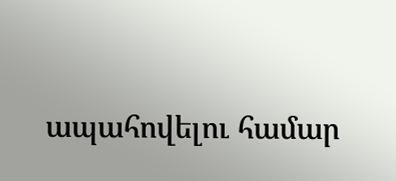ապահովելու համար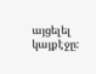այցելել կայքէջը: